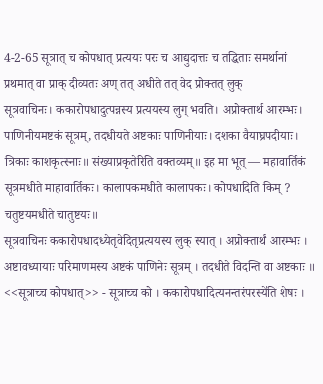4-2-65 सूत्रात् च कोपधात् प्रत्ययः परः च आद्युदात्तः च तद्धिताः समर्थानां प्रथमात् वा प्राक् दीव्यतः अण् तत् अधीते तत् वेद प्रोक्तत् लुक्
सूत्रवाचिनः। ककारोपधादुत्पन्नस्य प्रत्ययस्य लुग् भवति। अप्रोक्तार्थ आरम्भः। पाणिनीयमष्टकं सूत्रम्, तदधीयते अष्टकाः पाणिनीयाः। दशका वैयाघ्रपदीयाः। त्रिकाः काशकृत्स्नाः॥ संख्याप्रकृतेरिति वक्तव्यम्॥ इह मा भूत् — महावार्तिकं सूत्रमधीते माहावार्तिकः। कालापकमधीते कालापकः। कोपधादिति किम् ? चतुष्टयमधीते चातुष्टयः॥
सूत्रवाचिनः ककारोपधादध्येतृवेदितृप्रत्ययस्य लुक् स्यात् । अप्रोक्तार्थं आरम्भः । अष्टावध्यायाः परिमाणमस्य अष्टकं पाणिनेः सूत्रम् । तदधीते विदन्ति वा अष्टकाः ॥
<<सूत्राच्च कोपधात्>> - सूत्राच्च को । ककारोपधादित्यनन्तरंपरस्ये॑ति शेषः ।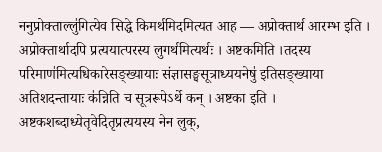ननुप्रोक्ताल्लु॑गित्येव सिद्धे किमर्थमिदमित्यत आह — अप्रोक्तार्थ आरम्भ इति । अप्रोक्तार्थादपि प्रत्ययात्परस्य लुगर्थमित्यर्थः । अष्टकमिति ।तदस्य परिमाण॑मित्यधिकारेसङ्ख्यायाः संज्ञासङ्घसूत्राध्ययनेषु॑ इतिसङ्ख्याया अतिशदन्तायाः क॑न्निति च सूत्ररूपेऽर्थे कन् । अष्टका इति । अष्टकशब्दाध्येतृवेदितृप्रत्ययस्य नेन लुक्,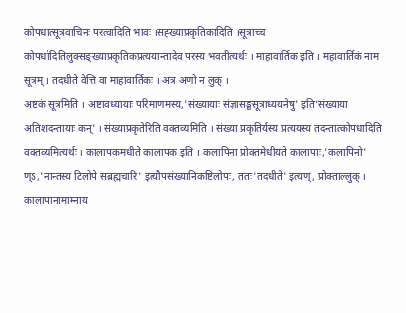कोपधात्सूत्रवाचिनः परत्वादिति भावः ।सह्ख्याप्रकृतिकादिति ।सूत्राच्च कोपधा॑दितिलुक्सङ्ख्याप्रकृतिकप्रत्ययान्तादेव परस्य भवतीत्यर्थः । माहावार्तिक इति । महावार्तिकं नाम सूत्रम् । तदधीते वेत्ति वा माहावार्तिकः । अत्र अणो न लुक् ।
अष्टकं सूत्रमिति । अष्टावध्यायाः परिमाणमस्य,'संख्यायाः संज्ञासङ्घसूत्राध्ययनेषु' इति'संख्याया अतिशदन्तायाः कन्' । संख्याप्रकृतेरिति वक्तव्यमिति । संख्या प्रकृतिर्यस्य प्रत्ययस्य तदन्तात्कोपधादिति वक्तव्यमित्यर्थः । कालापकमधीते कालापक इति । कलापिना प्रोक्तमेधीयते कालापाः,'कलापिनो' ण्ऽ,'नान्तस्य टिलोपे सब्रह्मचारि' इत्यौपसंख्यानिकष्टिलोपः, ततः'तदधीते' इत्यण्, प्रोक्ताल्लुक् । कालापानामाम्नाय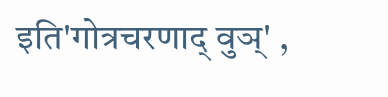इति'गोत्रचरणाद् वुञ्' ,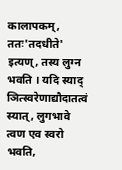कालापकम्, ततः'तदधीते' इत्यण्, तस्य लुग्न भवति । यदि स्याद् ञित्स्वरेणाद्यौदातत्वं स्यात्, लुगभावे त्वण एव स्वरो भवति,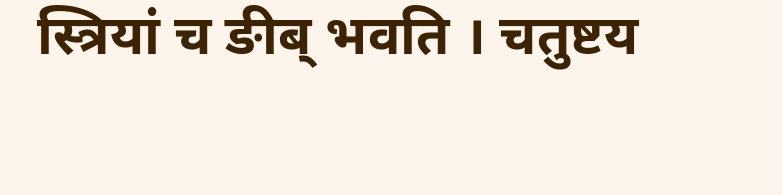स्त्रियां च ङीब् भवति । चतुष्टय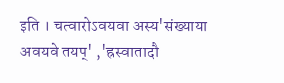इति । चत्वारोऽवयवा अस्य'संख्याया अवयवे तयप्' ,'ह्रस्वातादौ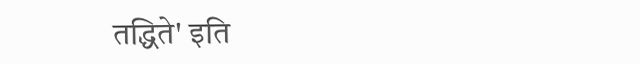तद्धिते' इति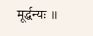मूर्द्धन्यः ॥